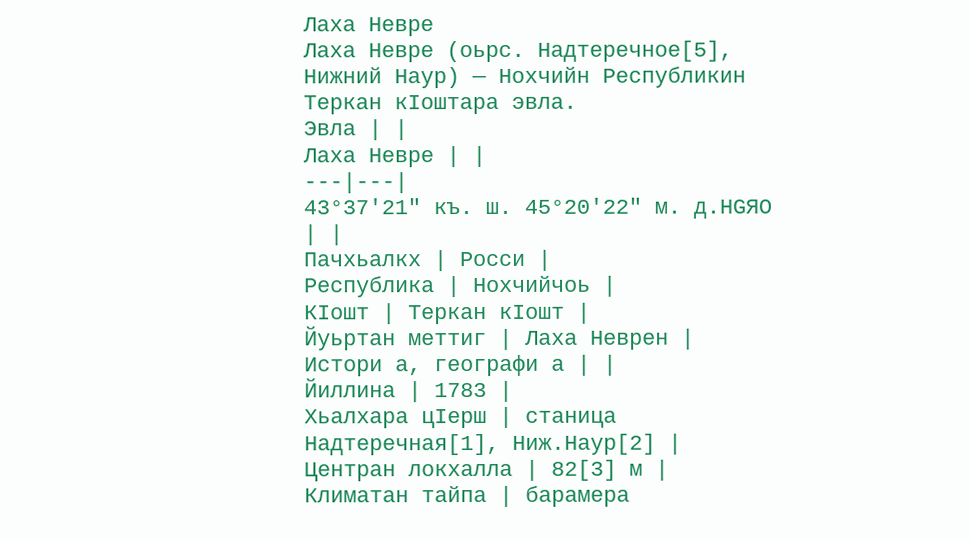Лаха Невре
Лаха Невре (оьрс. Надтеречное[5], Нижний Наур) — Нохчийн Республикин Теркан кӀоштара эвла.
Эвла | |
Лаха Невре | |
---|---|
43°37′21″ къ. ш. 45°20′22″ м. д.HGЯO | |
Пачхьалкх | Росси |
Республика | Нохчийчоь |
КӀошт | Теркан кӀошт |
Йуьртан меттиг | Лаха Неврен |
Истори а, географи а | |
Йиллина | 1783 |
Хьалхара цӀерш | станица Надтеречная[1], Ниж.Наур[2] |
Центран локхалла | 82[3] м |
Климатан тайпа | барамера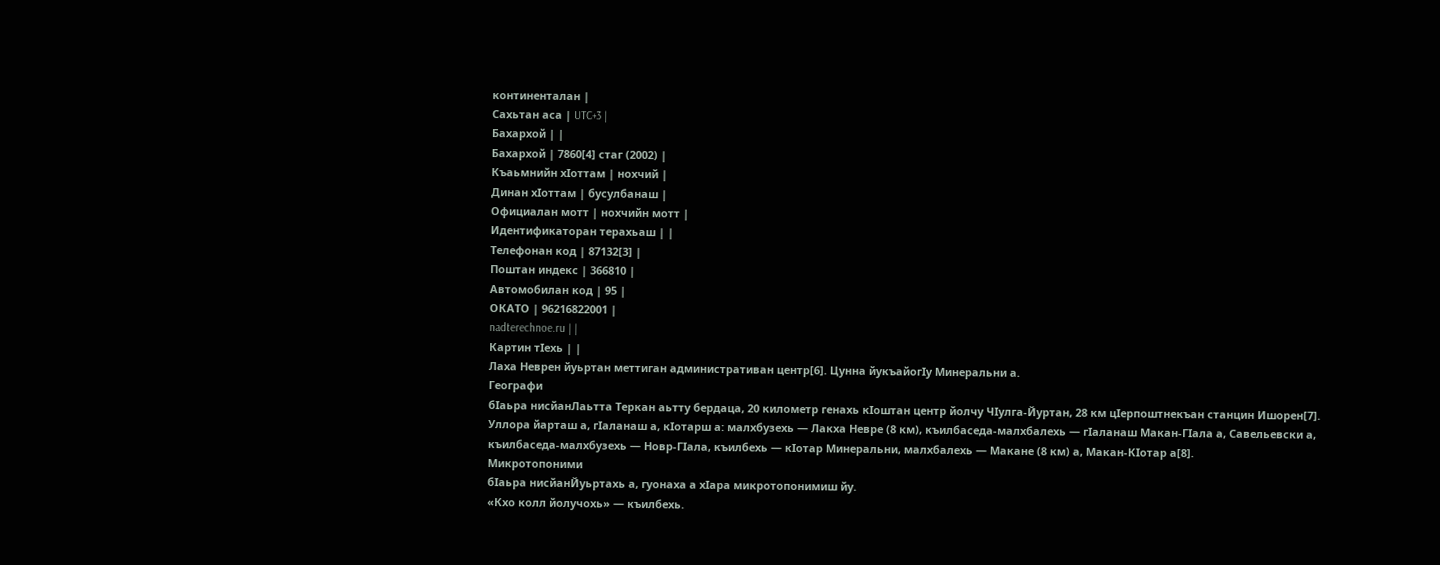континенталан |
Сахьтан аса | UTC+3 |
Бахархой | |
Бахархой | 7860[4] стаг (2002) |
Къаьмнийн хӀоттам | нохчий |
Динан хӀоттам | бусулбанаш |
Официалан мотт | нохчийн мотт |
Идентификаторан терахьаш | |
Телефонан код | 87132[3] |
Поштан индекс | 366810 |
Автомобилан код | 95 |
ОКАТО | 96216822001 |
nadterechnoe.ru | |
Картин тӀехь | |
Лаха Неврен йуьртан меттиган административан центр[6]. Цунна йукъайогӀу Минеральни а.
Географи
бӀаьра нисйанЛаьтта Теркан аьтту бердаца, 20 километр генахь кӀоштан центр йолчу ЧӀулга-Йуртан, 28 км цӀерпоштнекъан станцин Ишорен[7].
Уллора йарташ а, гӀаланаш а, кӀотарш а: малхбузехь — Лакха Невре (8 км), къилбаседа-малхбалехь — гӀаланаш Макан-ГӀала а, Савельевски а, къилбаседа-малхбузехь — Новр-ГӀала, къилбехь — кӀотар Минеральни, малхбалехь — Макане (8 км) а, Макан-КӀотар а[8].
Микротопоними
бӀаьра нисйанЙуьртахь а, гуонаха а хӀара микротопонимиш йу.
«Кхо колл йолучохь» — къилбехь.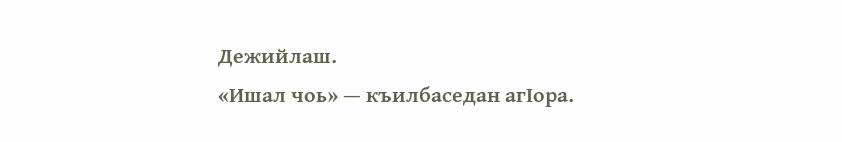Дежийлаш.
«Ишал чоь» — къилбаседан агӀора.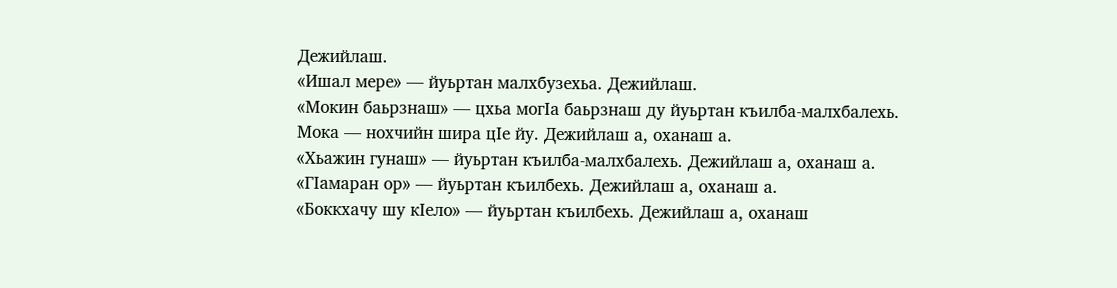Дежийлаш.
«Ишал мере» — йуьртан малхбузехьа. Дежийлаш.
«Мокин баьрзнаш» — цхьа могӀа баьрзнаш ду йуьртан къилба-малхбалехь. Мока — нохчийн шира цӀе йу. Дежийлаш а, оханаш а.
«Хьажин гунаш» — йуьртан къилба-малхбалехь. Дежийлаш а, оханаш а.
«ГӀамаран ор» — йуьртан къилбехь. Дежийлаш а, оханаш а.
«Боккхачу шу кӀело» — йуьртан къилбехь. Дежийлаш а, оханаш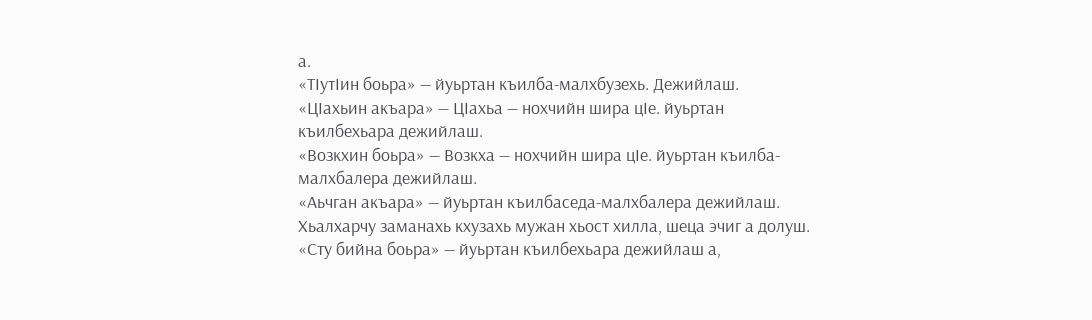а.
«ТӀутӀин боьра» — йуьртан къилба-малхбузехь. Дежийлаш.
«ЦӀахьин акъара» — ЦӀахьа — нохчийн шира цӀе. йуьртан къилбехьара дежийлаш.
«Возкхин боьра» — Возкха — нохчийн шира цӀе. йуьртан къилба-малхбалера дежийлаш.
«Аьчган акъара» — йуьртан къилбаседа-малхбалера дежийлаш. Хьалхарчу заманахь кхузахь мужан хьост хилла, шеца эчиг а долуш.
«Сту бийна боьра» — йуьртан къилбехьара дежийлаш а,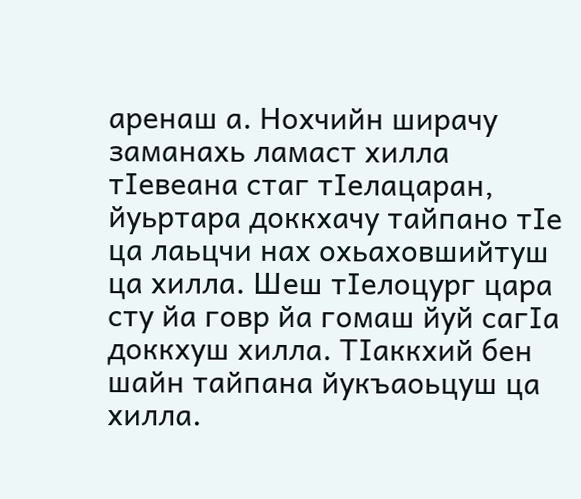аренаш а. Нохчийн ширачу заманахь ламаст хилла тӀевеана стаг тӀелацаран, йуьртара доккхачу тайпано тӀе ца лаьцчи нах охьаховшийтуш ца хилла. Шеш тӀелоцург цара сту йа говр йа гомаш йуй сагӀа доккхуш хилла. ТӀаккхий бен шайн тайпана йукъаоьцуш ца хилла.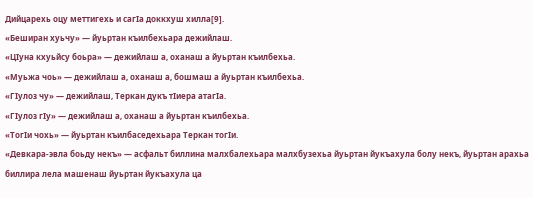Дийцарехь оцу меттигехь и сагӀа доккхуш хилла[9].
«Беширан хуьчу» — йуьртан къилбехьара дежийлаш.
«ЦӀуна кхуьйсу боьра» — дежийлаш а, оханаш а йуьртан къилбехьа.
«Муьжа чоь» — дежийлаш а, оханаш а, бошмаш а йуьртан къилбехьа.
«ГӀулоз чу» — дежийлаш, Теркан дукъ тӀиера атагӀа.
«ГӀулоз гӀу» — дежийлаш а, оханаш а йуьртан къилбехьа.
«ТогӀи чохь» — йуьртан къилбаседехьара Теркан тогӀи.
«Девкара-эвла боьду некъ» — асфальт биллина малхбалехьара малхбузехьа йуьртан йукъахула болу некъ, йуьртан арахьа биллира лела машенаш йуьртан йукъахула ца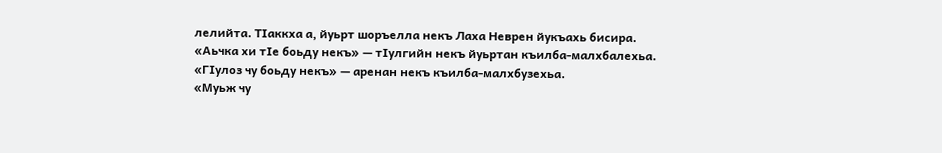лелийта. ТӀаккха а, йуьрт шоръелла некъ Лаха Неврен йукъахь бисира.
«Аьчка хи тӀе боьду некъ» — тӀулгийн некъ йуьртан къилба-малхбалехьа.
«ГӀулоз чу боьду некъ» — аренан некъ къилба-малхбузехьа.
«Муьж чу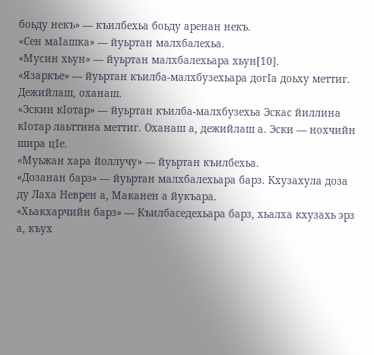боьду некъ» — къилбехьа боьду аренан некъ.
«Сен маӀашка» — йуьртан малхбалехьа.
«Мусин хьун» — йуьртан малхбалехьара хьун[10].
«Язаркъе» — йуьртан къилба-малхбузехьара догӀа доьху меттиг. Дежийлаш, оханаш.
«Эскин кӀотар» — йуьртан къилба-малхбузехьа Эскас йиллина кӀотар лаьттина меттиг. Оханаш а, дежийлаш а. Эски — нохчийн шира цӀе.
«Муьжан хара йоллучу» — йуьртан къилбехьа.
«Дозанан барз» — йуьртан малхбалехьара барз. Кхузахула доза ду Лаха Неврен а, Маканен а йукъара.
«Хьакхарчийн барз» — Къилбаседехьара барз, хьалха кхузахь эрз а, къух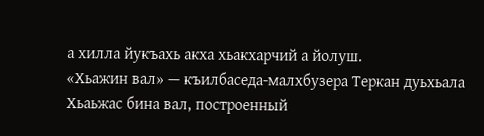а хилла йукъахь акха хьакхарчий а йолуш.
«Хьажин вал» — къилбаседа-малхбузера Теркан дуьхьала Хьаьжас бина вал, построенный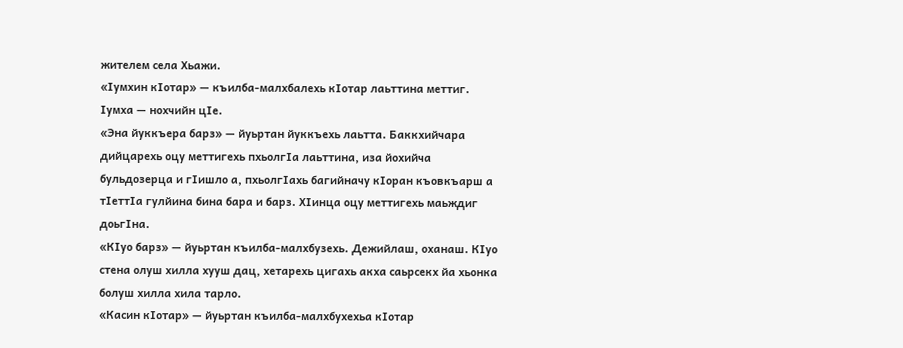жителем села Хьажи.
«Ӏумхин кӀотар» — къилба-малхбалехь кӀотар лаьттина меттиг. Ӏумха — нохчийн цӀе.
«Эна йуккъера барз» — йуьртан йуккъехь лаьтта. Баккхийчара дийцарехь оцу меттигехь пхьолгӀа лаьттина, иза йохийча бульдозерца и гӀишло а, пхьолгӀахь багийначу кӀоран къовкъарш а тӀеттӀа гулйина бина бара и барз. ХӀинца оцу меттигехь маьждиг доьгӀна.
«КӀуо барз» — йуьртан къилба-малхбузехь. Дежийлаш, оханаш. КӀуо стена олуш хилла хууш дац, хетарехь цигахь акха саьрсекх йа хьонка болуш хилла хила тарло.
«Касин кӀотар» — йуьртан къилба-малхбухехьа кӀотар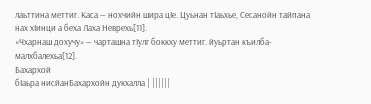лаьттина меттиг. Каса — нохчийн шира цӀе. Цуьнан тӀаьхье, Сесанойн тайпана нах хӀинци а беха Лаха Неврехь[11].
«Чхарнаш дохучу» — чарташна тӀулг боккху меттиг. йуьртан къилба-малхбалехьа[12].
Бахархой
бӀаьра нисйанБахархойн дукхалла | ||||||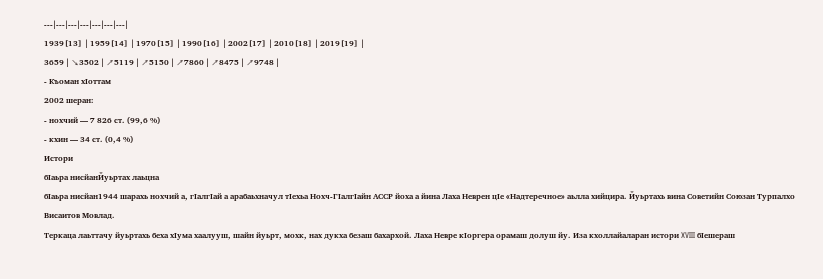---|---|---|---|---|---|---|
1939[13] | 1959[14] | 1970[15] | 1990[16] | 2002[17] | 2010[18] | 2019[19] |
3659 | ↘3502 | ↗5119 | ↗5150 | ↗7860 | ↗8475 | ↗9748 |
- Къоман хӀоттам
2002 шеран:
- нохчий — 7 826 ст. (99,6 %)
- кхин — 34 ст. (0,4 %)
Истори
бӀаьра нисйанЙуьртах лаьцна
бӀаьра нисйан1944 шарахь нохчий а, гӀалгӀай а арабаьхначул тӀехьа Нохч-ГӀалгӀайн АССР йоха а йина Лаха Неврен цӀе «Надтеречное» аьлла хийцира. Йуьртахь вина Советийн Союзан Турпалхо Висаитов Мовлад.
Теркаца лаьттачу йуьртахь беха хӀума хаалууш, шайн йуьрт, мохк, нах дукха безаш бахархой. Лаха Невре кӀоргера орамаш долуш йу. Иза кхоллайаларан истори XVIII бӀешераш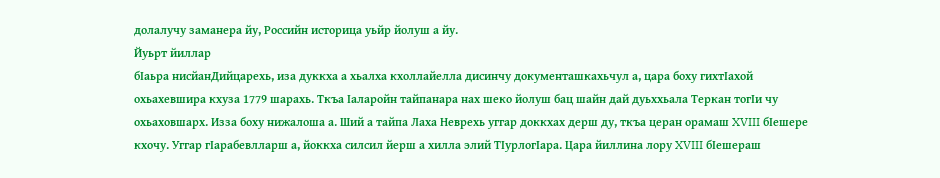долалучу заманера йу, Российн историца уьйр йолуш а йу.
Йуьрт йиллар
бӀаьра нисйанДийцарехь, иза дуккха а хьалха кхоллайелла дисинчу документашкахьчул а, цара боху гихтӀахой охьахевшира кхуза 1779 шарахь. Ткъа Ӏаларойн тайпанара нах шеко йолуш бац шайн дай дуьххьала Теркан тогӀи чу охьаховшарх. Изза боху нижалоша а. Ший а тайпа Лаха Неврехь уггар доккхах дерш ду, ткъа церан орамаш XVIII бӀешере кхочу. Уггар гӀарабевлларш а, йоккха силсил йерш а хилла элий ТӀурлогӀара. Цара йиллина лору XVIII бӀешераш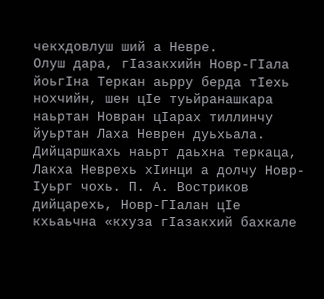чекхдовлуш ший а Невре.
Олуш дара, гӀазакхийн Новр-ГӀала йоьгӀна Теркан аьрру берда тӀехь нохчийн, шен цӀе туьйранашкара наьртан Новран цӀарах тиллинчу йуьртан Лаха Неврен дуьхьала. Дийцаршкахь наьрт даьхна теркаца, Лакха Неврехь хӀинци а долчу Новр-Ӏуьрг чохь. П. А. Востриков дийцарехь, Новр-ГӀалан цӀе кхьаьчна «кхуза гӀазакхий бахкале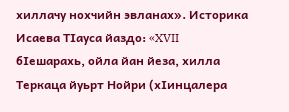хиллачу нохчийн эвланах». Историка Исаева ТӀауса йаздо: «XVII бӀешарахь, ойла йан йеза, хилла Теркаца йуьрт Нойри (хӀинцалера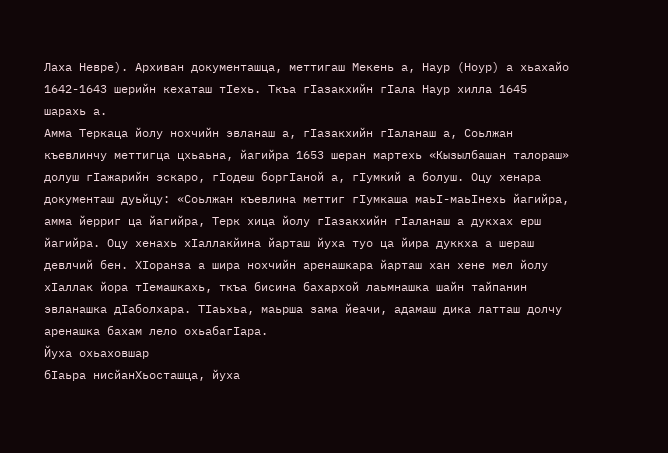Лаха Невре). Архиван документашца, меттигаш Мекень а, Наур (Ноур) а хьахайо 1642-1643 шерийн кехаташ тӀехь. Ткъа гӀазакхийн гӀала Наур хилла 1645 шарахь а.
Амма Теркаца йолу нохчийн эвланаш а, гӀазакхийн гӀаланаш а, Соьлжан къевлинчу меттигца цхьаьна, йагийра 1653 шеран мартехь «Кызылбашан талораш» долуш гӀажарийн эскаро, гӀодеш боргӀаной а, гӀумкий а болуш. Оцу хенара документаш дуьйцу: «Соьлжан къевлина меттиг гӀумкаша маьӀ-маьӀнехь йагийра, амма йерриг ца йагийра, Терк хица йолу гӀазакхийн гӀаланаш а дукхах ерш йагийра. Оцу хенахь хӀаллакйина йарташ йуха туо ца йира дуккха а шераш девлчий бен. ХӀоранза а шира нохчийн аренашкара йарташ хан хене мел йолу хӀаллак йора тӀемашкахь, ткъа бисина бахархой лаьмнашка шайн тайпанин эвланашка дӀаболхара. ТӀаьхьа, маьрша зама йеачи, адамаш дика латташ долчу аренашка бахам лело охьабагӀара.
Йуха охьаховшар
бӀаьра нисйанХьосташца, йуха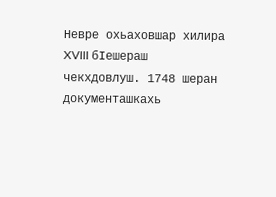Невре охьаховшар хилира XVIII бӀешераш чекхдовлуш. 1748 шеран документашкахь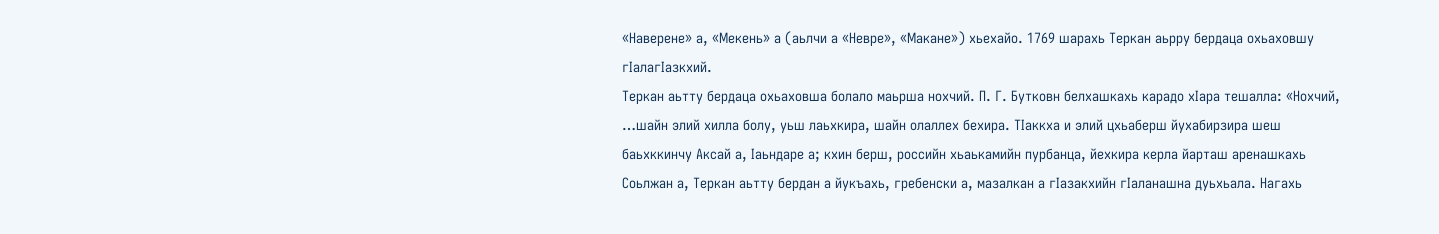«Наверене» а, «Мекень» а (аьлчи а «Невре», «Макане») хьехайо. 1769 шарахь Теркан аьрру бердаца охьаховшу гӀалагӀазкхий.
Теркан аьтту бердаца охьаховша болало маьрша нохчий. П. Г. Бутковн белхашкахь карадо хӀара тешалла: «Нохчий, …шайн элий хилла болу, уьш лаьхкира, шайн олаллех бехира. ТӀаккха и элий цхьаберш йухабирзира шеш баьхккинчу Аксай а, Ӏаьндаре а; кхин берш, российн хьаькамийн пурбанца, йехкира керла йарташ аренашкахь Соьлжан а, Теркан аьтту бердан а йукъахь, гребенски а, мазалкан а гӀазакхийн гӀаланашна дуьхьала. Нагахь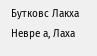Бутковс Лакха Невре а, Лаха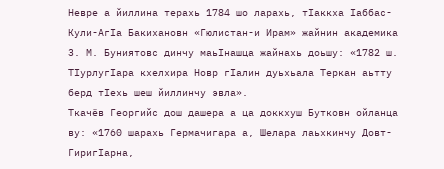Невре а йиллина терахь 1784 шо ларахь, тӀаккха Ӏаббас-Кули-АгӀа Бакихановн «Гюлистан-и Ирам» жайнин академика З. М. Буниятовс динчу маьӀнашца жайнахь доьшу: «1782 ш. ТӀурлугӀара кхелхира Новр гӀалин дуьхьала Теркан аьтту берд тӀехь шеш йиллинчу эвла».
Ткачёв Георгийс дош дашера а ца доккхуш Бутковн ойланца ву: «1760 шарахь Гермачигара а, Шелара лаьхкинчу Довт-ГиригӀарна,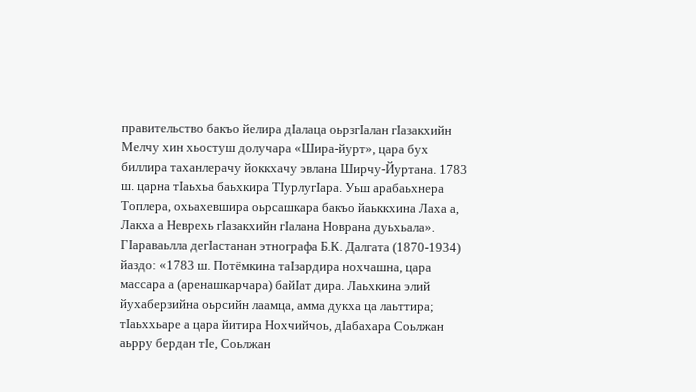правительство бакъо йелира дӀалаца оьрзгӀалан гӀазакхийн Мелчу хин хьостуш долучара «Шира-йурт», цара бух биллира таханлерачу йоккхачу эвлана Ширчу-Йуртана. 1783 ш. царна тӀаьхьа баьхкира ТӀурлугӀара. Уьш арабаьхнера Топлера, охьахевшира оьрсашкара бакъо йаьккхина Лаха а, Лакха а Неврехь гӀазакхийн гӀалана Новрана дуьхьала».
ГӀараваьлла дегӀастанан этнографа Б.К. Далгата (1870-1934) йаздо: «1783 ш. Потёмкина таӀзардира нохчашна, цара массара а (аренашкарчара) байӀат дира. Лаьхкина элий йухаберзийна оьрсийн лаамца, амма дукха ца лаьттира; тӀаьххьаре а цара йитира Нохчийчоь, дӀабахара Соьлжан аьрру бердан тӀе, Соьлжан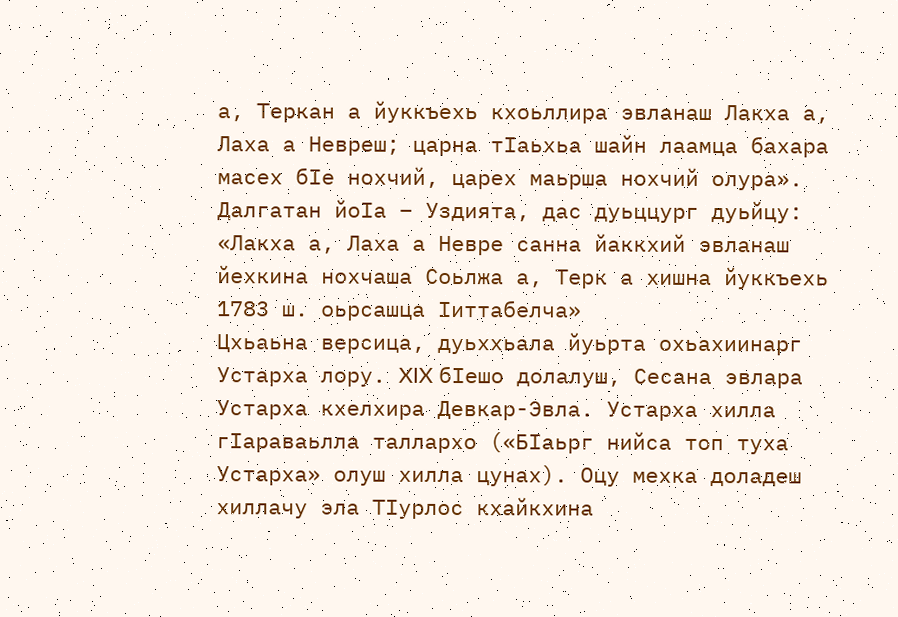а, Теркан а йуккъехь кхоьллира эвланаш Лакха а, Лаха а Невреш; царна тӀаьхьа шайн лаамца бахара масех бӀе нохчий, царех маьрша нохчий олура». Далгатан йоӀа – Уздията, дас дуьццург дуьйцу: «Лакха а, Лаха а Невре санна йаккхий эвланаш йехкина нохчаша Соьлжа а, Терк а хишна йуккъехь 1783 ш. оьрсашца Ӏиттабелча»
Цхьаьна версица, дуьххьала йуьрта охьахиинарг Устарха лору. XIX бӀешо долалуш, Сесана эвлара Устарха кхелхира Девкар-Эвла. Устарха хилла гӀараваьлла таллархо («БӀаьрг нийса топ туха Устарха» олуш хилла цунах). Оцу мехка доладеш хиллачу эла ТӀурлос кхайкхина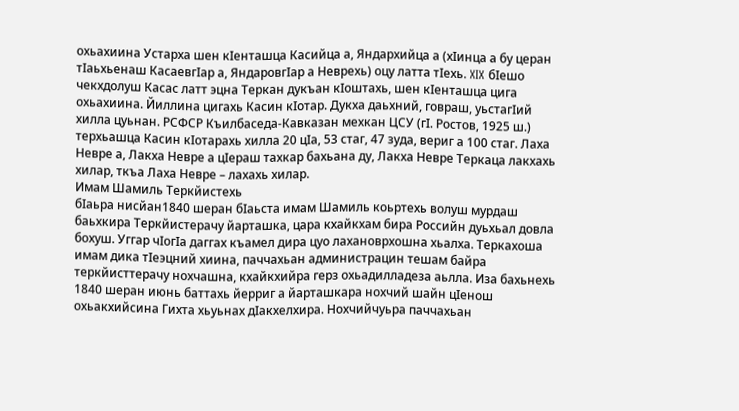охьахиина Устарха шен кӀенташца Касийца а, Яндархийца а (хӀинца а бу церан тӀаьхьенаш КасаевгӀар а, ЯндаровгӀар а Неврехь) оцу латта тӀехь. XIX бӀешо чекхдолуш Касас латт эцна Теркан дукъан кӀоштахь, шен кӀенташца цига охьахиина. Йиллина цигахь Касин кӀотар. Дукха даьхний, говраш, уьстагӀий хилла цуьнан. РСФСР Къилбаседа-Кавказан мехкан ЦСУ (гӀ. Ростов, 1925 ш.) терхьашца Касин кӀотарахь хилла 20 цӀа, 53 стаг, 47 зуда, вериг а 100 стаг. Лаха Невре а, Лакха Невре а цӀераш тахкар бахьана ду, Лакха Невре Теркаца лакхахь хилар, ткъа Лаха Невре – лахахь хилар.
Имам Шамиль Теркйистехь
бӀаьра нисйан1840 шеран бӀаьста имам Шамиль коьртехь волуш мурдаш баьхкира Теркйистерачу йарташка, цара кхайкхам бира Российн дуьхьал довла бохуш. Уггар чӀогӀа даггах къамел дира цуо лахановрхошна хьалха. Теркахоша имам дика тӀеэцний хиина, паччахьан администрацин тешам байра теркйисттерачу нохчашна, кхайкхийра герз охьадилладеза аьлла. Иза бахьнехь 1840 шеран июнь баттахь йерриг а йарташкара нохчий шайн цӀенош охьакхийсина Гихта хьуьнах дӀакхелхира. Нохчийчуьра паччахьан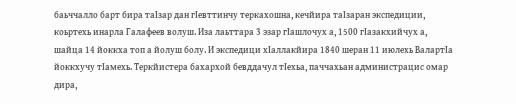баьччалло барт бира таӀзар дан гӀевттинчу теркахошна, кечйира таӀзаран экспедиции, коьртехь инарла Галафеев волуш. Иза лаьттара 3 эзар гӀашлочух а, 1500 гӀазакхийчух а, шайца 14 йоккха топ а йолуш болу. И экспедици хӀаллакйира 1840 шеран 11 июлехь ВалартӀа йоккхучу тӀамехь. Теркйистера бахархой бевддачул тӀехьа, паччахьан администрацис омар дира,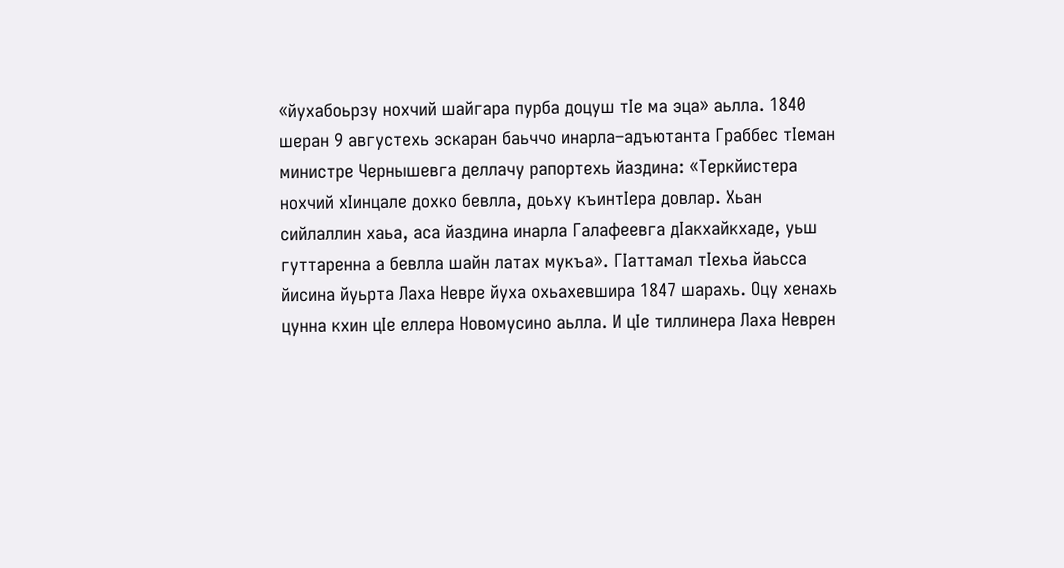«йухабоьрзу нохчий шайгара пурба доцуш тӀе ма эца» аьлла. 1840 шеран 9 августехь эскаран баьччо инарла–адъютанта Граббес тӀеман министре Чернышевга деллачу рапортехь йаздина: «Теркйистера нохчий хӀинцале дохко бевлла, доьху къинтӀера довлар. Хьан сийлаллин хаьа, аса йаздина инарла Галафеевга дӀакхайкхаде, уьш гуттаренна а бевлла шайн латах мукъа». ГӀаттамал тӀехьа йаьсса йисина йуьрта Лаха Невре йуха охьахевшира 1847 шарахь. Оцу хенахь цунна кхин цӀе еллера Новомусино аьлла. И цӀе тиллинера Лаха Неврен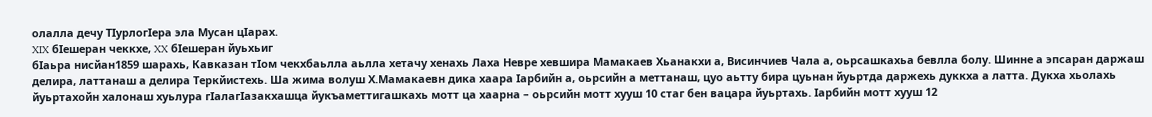олалла дечу ТӀурлогӀера эла Мусан цӀарах.
XIX бӀешеран чеккхе, XX бӀешеран йуьхьиг
бӀаьра нисйан1859 шарахь, Кавказан тӀом чекхбаьлла аьлла хетачу хенахь Лаха Невре хевшира Мамакаев Хьанакхи а, Висинчиев Чала а, оьрсашкахьа бевлла болу. Шинне а эпсаран даржаш делира, латтанаш а делира Теркйистехь. Ша жима волуш Х.Мамакаевн дика хаара Ӏарбийн а, оьрсийн а меттанаш, цуо аьтту бира цуьнан йуьртда даржехь дуккха а латта. Дукха хьолахь йуьртахойн халонаш хуьлура гӀалагӀазакхашца йукъаметтигашкахь мотт ца хаарна – оьрсийн мотт хууш 10 стаг бен вацара йуьртахь. Ӏарбийн мотт хууш 12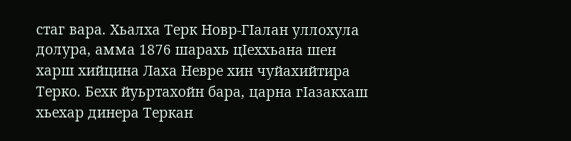стаг вара. Хьалха Терк Новр-ГӀалан уллохула долура, амма 1876 шарахь цӀеххьана шен харш хийцина Лаха Невре хин чуйахийтира Терко. Бехк йуьртахойн бара, царна гӀазакхаш хьехар динера Теркан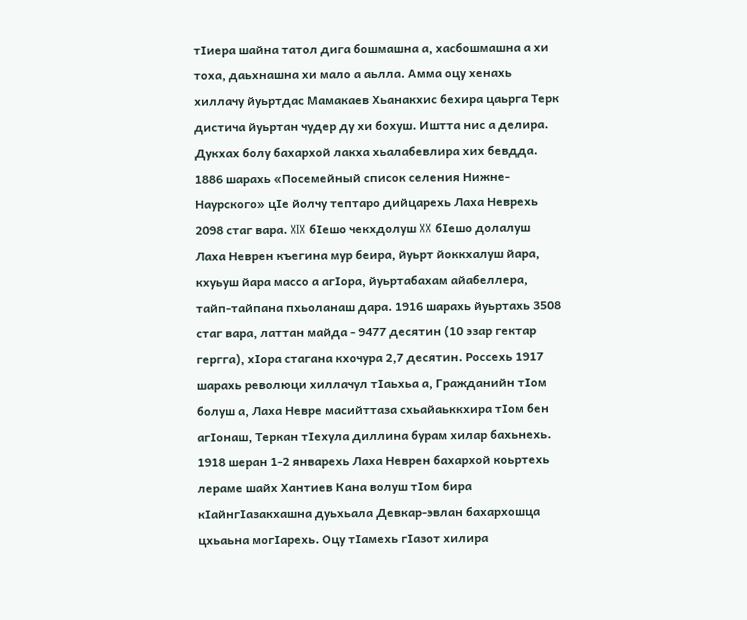тӀиера шайна татол дига бошмашна а, хасбошмашна а хи тоха, даьхнашна хи мало а аьлла. Амма оцу хенахь хиллачу йуьртдас Мамакаев Хьанакхис бехира цаьрга Терк дистича йуьртан чудер ду хи бохуш. Иштта нис а делира. Дукхах болу бахархой лакха хьалабевлира хих бевдда. 1886 шарахь «Посемейный список селения Нижне-Наурского» цӀе йолчу тептаро дийцарехь Лаха Неврехь 2098 стаг вара. XIX бӀешо чекхдолуш XX бӀешо долалуш Лаха Неврен къегина мур беира, йуьрт йоккхалуш йара, кхуьуш йара массо а агӀора, йуьртабахам айабеллера, тайп-тайпана пхьоланаш дара. 1916 шарахь йуьртахь 3508 стаг вара, латтан майда - 9477 десятин (10 эзар гектар гергга), хӀора стагана кхочура 2,7 десятин. Россехь 1917 шарахь революци хиллачул тӀаьхьа а, Гражданийн тӀом болуш а, Лаха Невре масийттаза схьайаьккхира тӀом бен агӀонаш, Теркан тӀехула диллина бурам хилар бахьнехь. 1918 шеран 1-2 январехь Лаха Неврен бахархой коьртехь лераме шайх Хантиев Кана волуш тӀом бира кӀайнгӀазакхашна дуьхьала Девкар-эвлан бахархошца цхьаьна могӀарехь. Оцу тӀамехь гӀазот хилира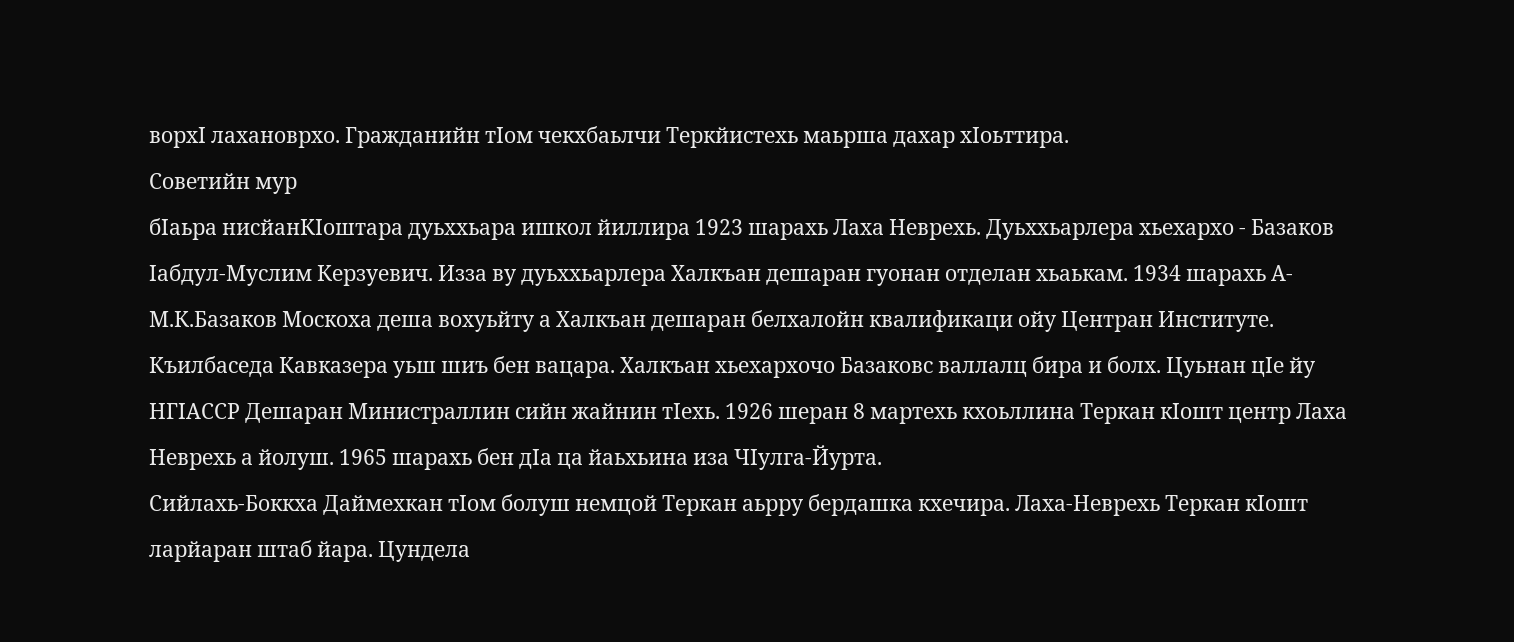ворхӀ лахановрхо. Гражданийн тӀом чекхбаьлчи Теркйистехь маьрша дахар хӀоьттира.
Советийн мур
бӀаьра нисйанКӀоштара дуьххьара ишкол йиллира 1923 шарахь Лаха Неврехь. Дуьххьарлера хьехархо - Базаков Ӏабдул-Муслим Керзуевич. Изза ву дуьххьарлера Халкъан дешаран гуонан отделан хьаькам. 1934 шарахь А-М.К.Базаков Москоха деша вохуьйту а Халкъан дешаран белхалойн квалификаци ойу Центран Институте. Къилбаседа Кавказера уьш шиъ бен вацара. Халкъан хьехархочо Базаковс валлалц бира и болх. Цуьнан цӀе йу НГӀАССР Дешаран Министраллин сийн жайнин тӀехь. 1926 шеран 8 мартехь кхоьллина Теркан кӀошт центр Лаха Неврехь а йолуш. 1965 шарахь бен дӀа ца йаьхьина иза ЧӀулга-Йурта.
Сийлахь-Боккха Даймехкан тӀом болуш немцой Теркан аьрру бердашка кхечира. Лаха-Неврехь Теркан кӀошт ларйаран штаб йара. Цундела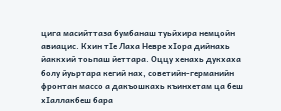цига масийттаза бумбанаш туьйхира немцойн авиацис. Кхин тӀе Лаха Невре хӀора дийнахь йаккхий тоьпаш йеттара. Оццу хенахь дукхаха болу йуьртара кегий нах, советийн-германийн фронтан массо а дакъошкахь къинхетам ца беш хӀаллакбеш бара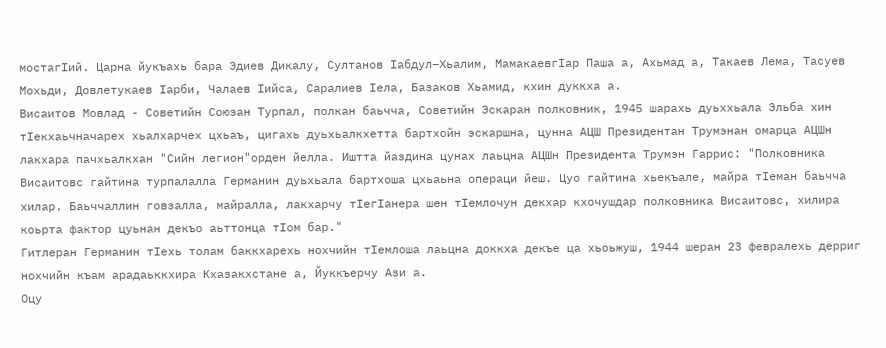мостагӀий. Царна йукъахь бара Эдиев Дикалу, Султанов Ӏабдул–Хьалим, МамакаевгӀар Паша а, Ахьмад а, Такаев Лема, Тасуев Мохьди, Довлетукаев Ӏарби, Чалаев Ӏийса, Саралиев Ӏела, Базаков Хьамид, кхин дуккха а.
Висаитов Мовлад - Советийн Союзан Турпал, полкан баьчча, Советийн Эскаран полковник, 1945 шарахь дуьххьала Эльба хин тӀекхаьчначарех хьалхарчех цхьаъ, цигахь дуьхьалкхетта бартхойн эскаршна, цунна АЦШ Президентан Трумэнан омарца АЦШн лакхара пачхьалкхан "Сийн легион"орден йелла. Иштта йаздина цунах лаьцна АЦШн Президента Трумэн Гаррис: "Полковника Висаитовс гайтина турпалалла Германин дуьхьала бартхоша цхьаьна операци йеш. Цуо гайтина хьекъале, майра тӀеман баьчча хилар. Баьччаллин говзалла, майралла, лакхарчу тӀегӀанера шен тӀемлочун декхар кхочушдар полковника Висаитовс, хилира коьрта фактор цуьнан декъо аьттонца тӀом бар."
Гитлеран Германин тӀехь толам баккхарехь нохчийн тӀемлоша лаьцна доккха декъе ца хьоьжуш, 1944 шеран 23 февралехь дерриг нохчийн къам арадаьккхира Кхазакхстане а, Йуккъерчу Ази а.
Оцу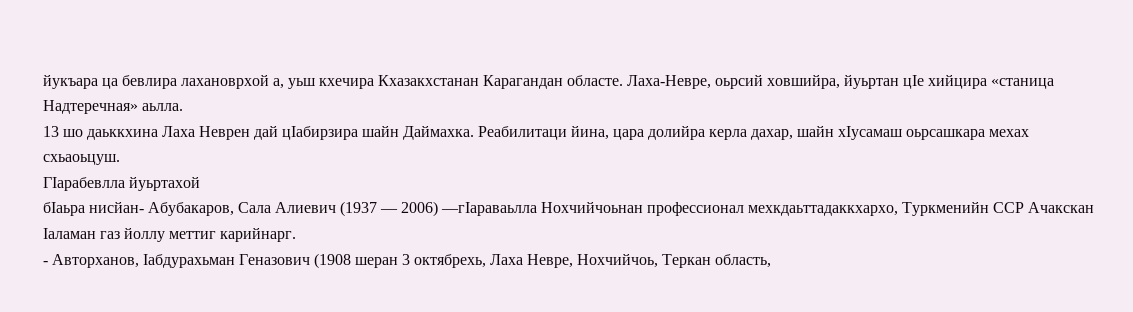йукъара ца бевлира лахановрхой а, уьш кхечира Кхазакхстанан Карагандан областе. Лаха-Невре, оьрсий ховшийра, йуьртан цӀе хийцира «станица Надтеречная» аьлла.
13 шо даьккхина Лаха Неврен дай цӀабирзира шайн Даймахка. Реабилитаци йина, цара долийра керла дахар, шайн хӀусамаш оьрсашкара мехах схьаоьцуш.
ГӀарабевлла йуьртахой
бӀаьра нисйан- Абубакаров, Сала Алиевич (1937 — 2006) —гӀараваьлла Нохчийчоьнан профессионал мехкдаьттадаккхархо, Туркменийн ССР Ачакскан Ӏаламан газ йоллу меттиг карийнарг.
- Авторханов, Ӏабдурахьман Геназович (1908 шеран 3 октябрехь, Лаха Невре, Нохчийчоь, Теркан область,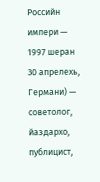Российн импери — 1997 шеран 30 апрелехь, Германи) — советолог, йаздархо, публицист,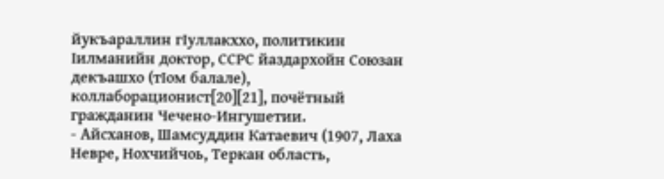йукъараллин гӀуллакххо, политикин Ӏилманийн доктор, ССРС йаздархойн Союзан декъашхо (тӀом балале), коллаборационист[20][21], почётный гражданин Чечено-Ингушетии.
- Айсханов, Шамсуддин Катаевич (1907, Лаха Невре, Нохчийчоь, Теркан область,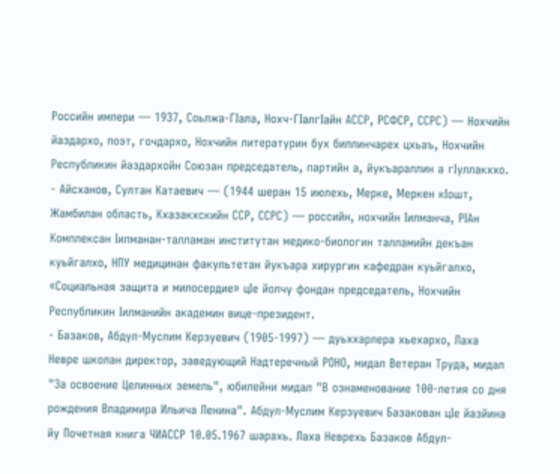Российн импери — 1937, Соьлжа-ГӀала, Нохч-ГӀалгӀайн АССР, РСФСР, ССРС) — Нохчийн йаздархо, поэт, гочдархо, Нохчийн литературин бух биллинчарех цхьаъ, Нохчийн Республикин йаздархойн Союзан председатель, партийн а, йукъараллин а гӀуллакххо.
- Айсханов, Султан Катаевич — (1944 шеран 15 июлехь, Мерке, Меркен кӀошт, Жамбилан область, Кхазакхскийн ССР, ССРС) — российн, нохчийн Ӏилманча, РӀАн Комплексан Ӏилманан-талламан институтан медико-биологин талламийн декъан куьйгалхо, НПУ медицинан факультетан йукъара хирургин кафедран куьйгалхо, «Социальная защита и милосердие» цӀе йолчу фондан председатель, Нохчийн Республикин Ӏилманийн академин вице-президент.
- Базаков, Абдул-Муслим Керзуевич (1905-1997) — дуьххарлера хьехархо, Лаха Невре школан директор, заведующий Надтеречный РОНО, мидал Ветеран Труда, мидал "За освоение Целинных земель", юбилейни мидал "В ознаменование 100-летия со дня рождения Владимира Ильича Ленина". Абдул-Муслим Керзуевич Базакован цӀе йазйина йу Почетная книга ЧИАССР 10.05.1967 шарахь. Лаха Неврехь Базаков Абдул-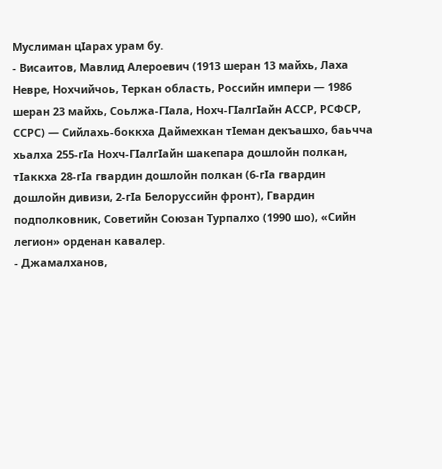Муслиман цӀарах урам бу.
- Висаитов, Мавлид Алероевич (1913 шеран 13 майхь, Лаха Невре, Нохчийчоь, Теркан область, Российн импери — 1986 шеран 23 майхь, Соьлжа-ГӀала, Нохч-ГӀалгӀайн АССР, РСФСР, ССРС) — Сийлахь-боккха Даймехкан тӀеман декъашхо, баьчча хьалха 255-гӀа Нохч-ГӀалгӀайн шакепара дошлойн полкан, тӀаккха 28-гӀа гвардин дошлойн полкан (6-гӀа гвардин дошлойн дивизи, 2-гӀа Белоруссийн фронт), Гвардин подполковник, Советийн Союзан Турпалхо (1990 шо), «Сийн легион» орденан кавалер.
- Джамалханов,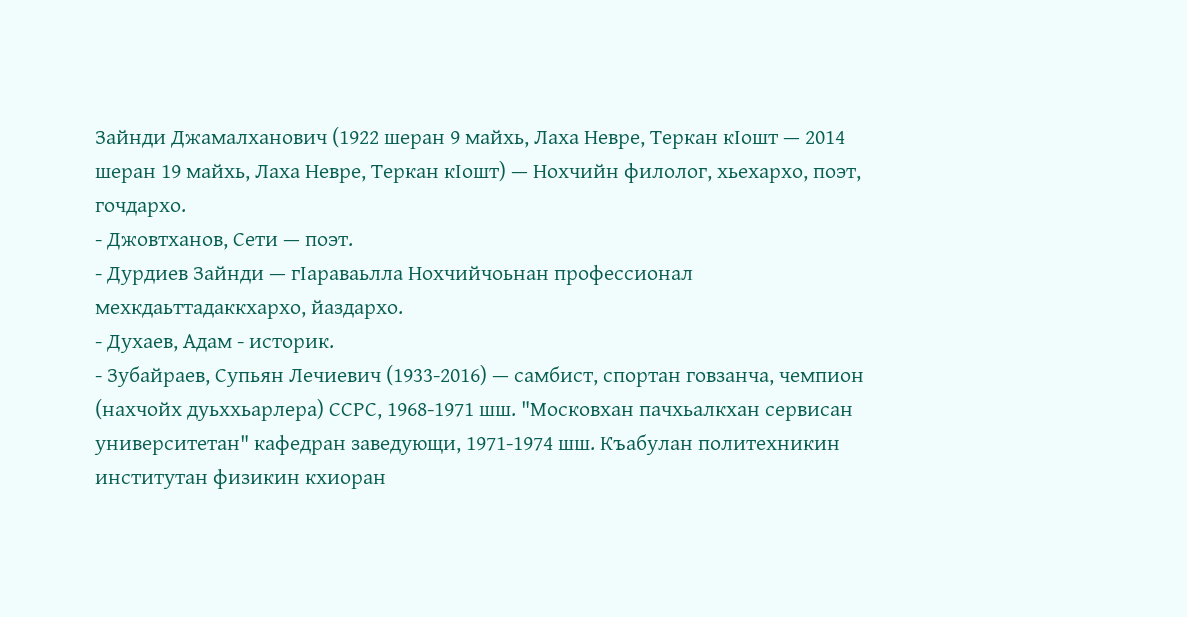Зайнди Джамалханович (1922 шеран 9 майхь, Лаха Невре, Теркан кӀошт — 2014 шеран 19 майхь, Лаха Невре, Теркан кӀошт) — Нохчийн филолог, хьехархо, поэт, гочдархо.
- Джовтханов, Сети — поэт.
- Дурдиев Зайнди — гӀараваьлла Нохчийчоьнан профессионал мехкдаьттадаккхархо, йаздархо.
- Духаев, Адам - историк.
- Зубайраев, Супьян Лечиевич (1933-2016) — самбист, спортан говзанча, чемпион (нахчойх дуьххьарлера) ССРС, 1968-1971 шш. "Московхан пачхьалкхан сервисан университетан" кафедран заведующи, 1971-1974 шш. Къабулан политехникин институтан физикин кхиоран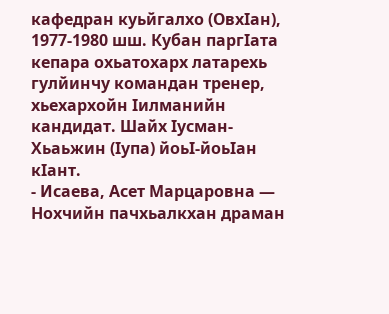кафедран куьйгалхо (ОвхӀан), 1977-1980 шш. Кубан паргӀата кепара охьатохарх латарехь гулйинчу командан тренер, хьехархойн Ӏилманийн кандидат. Шайх Iусман-Хьаьжин (Ӏупа) йоьӀ-йоьӀан кӀант.
- Исаева, Асет Марцаровна — Нохчийн пачхьалкхан драман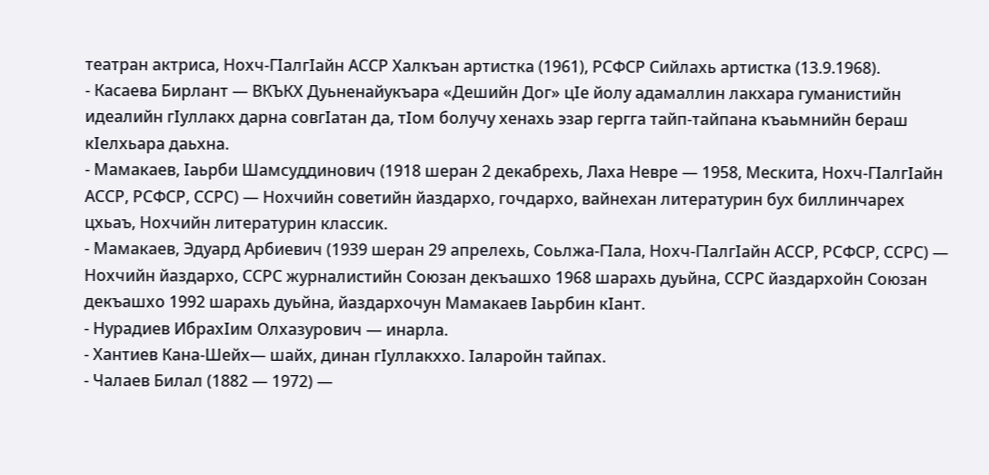театран актриса, Нохч-ГӀалгӀайн АССР Халкъан артистка (1961), РСФСР Сийлахь артистка (13.9.1968).
- Касаева Бирлант — ВКЪКХ Дуьненайукъара «Дешийн Дог» цӀе йолу адамаллин лакхара гуманистийн идеалийн гӀуллакх дарна совгӀатан да, тӀом болучу хенахь эзар гергга тайп-тайпана къаьмнийн бераш кӀелхьара даьхна.
- Мамакаев, Ӏаьрби Шамсуддинович (1918 шеран 2 декабрехь, Лаха Невре — 1958, Мескита, Нохч-ГӀалгӀайн АССР, РСФСР, ССРС) — Нохчийн советийн йаздархо, гочдархо, вайнехан литературин бух биллинчарех цхьаъ, Нохчийн литературин классик.
- Мамакаев, Эдуард Арбиевич (1939 шеран 29 апрелехь, Соьлжа-ГӀала, Нохч-ГӀалгӀайн АССР, РСФСР, ССРС) — Нохчийн йаздархо, ССРС журналистийн Союзан декъашхо 1968 шарахь дуьйна, ССРС йаздархойн Союзан декъашхо 1992 шарахь дуьйна, йаздархочун Мамакаев Ӏаьрбин кӀант.
- Нурадиев ИбрахӀим Олхазурович — инарла.
- Хантиев Кана-Шейх— шайх, динан гӀуллакххо. Ӏаларойн тайпах.
- Чалаев Билал (1882 — 1972) —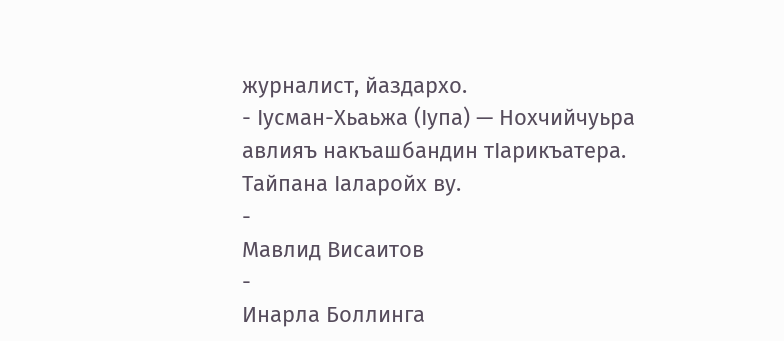журналист, йаздархо.
- Ӏусман-Хьаьжа (Ӏупа) — Нохчийчуьра авлияъ накъашбандин тӀарикъатера. Тайпана Ӏаларойх ву.
-
Мавлид Висаитов
-
Инарла Боллинга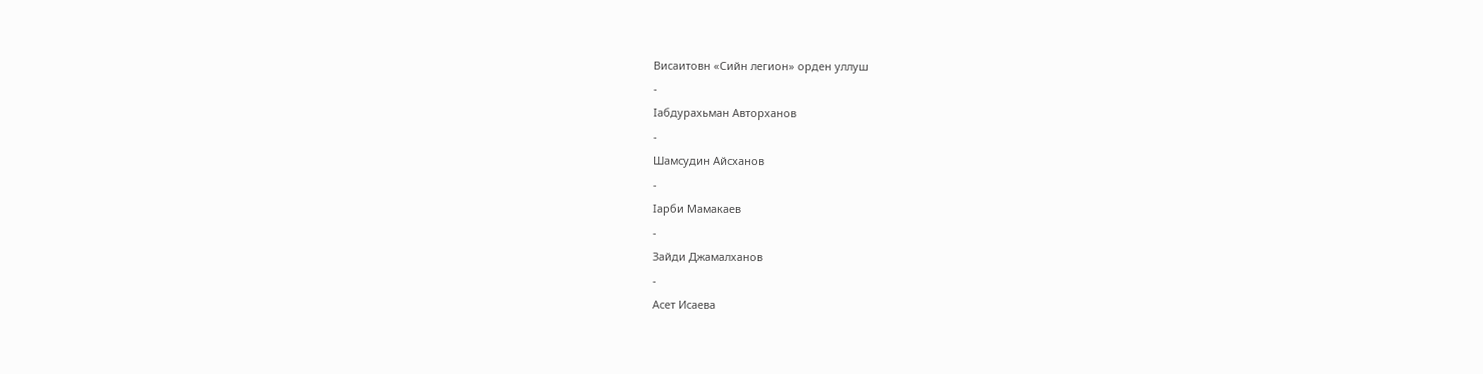Висаитовн «Сийн легион» орден уллуш
-
Ӏабдурахьман Авторханов
-
Шамсудин Айсханов
-
Ӏарби Мамакаев
-
Зайди Джамалханов
-
Асет Исаева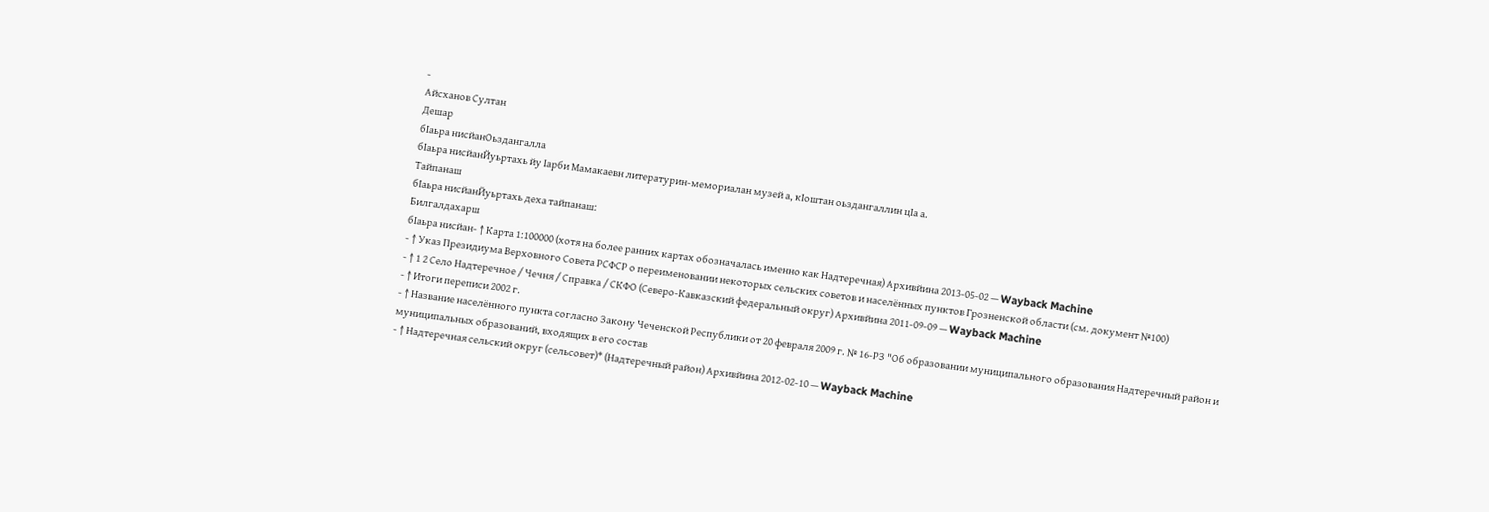-
Айсханов Султан
Дешар
бӀаьра нисйанОьздангалла
бӀаьра нисйанЙуьртахь йу Ӏарби Мамакаевн литературин-мемориалан музей а, кӀоштан оьздангаллин цӀа а.
Тайпанаш
бӀаьра нисйанЙуьртахь деха тайпанаш:
Билгалдахарш
бӀаьра нисйан- ↑ Карта 1:100000 (хотя на более ранних картах обозначалась именно как Надтеречная) Архивйина 2013-05-02 — Wayback Machine
- ↑ Указ Президиума Верховного Совета РСФСР о переименовании некоторых сельских советов и населённых пунктов Грозненской области (см. документ №100)
- ↑ 1 2 Село Надтеречное / Чечня / Справка / СКФО (Северо-Кавказский федеральный округ) Архивйина 2011-09-09 — Wayback Machine
- ↑ Итоги переписи 2002 г.
- ↑ Название населённого пункта согласно Закону Чеченской Республики от 20 февраля 2009 г. № 16-РЗ "Об образовании муниципального образования Надтеречный район и муниципальных образований, входящих в его состав
- ↑ Надтеречная сельский округ (сельсовет)* (Надтеречный район) Архивйина 2012-02-10 — Wayback Machine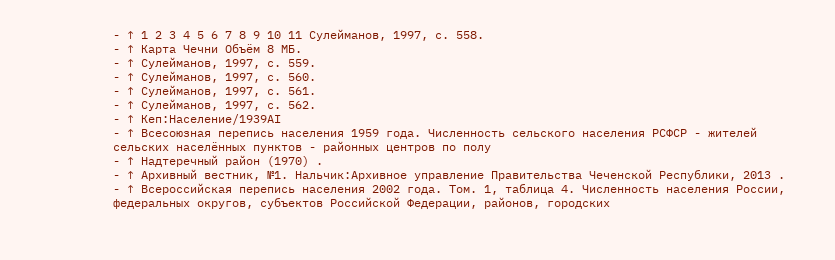- ↑ 1 2 3 4 5 6 7 8 9 10 11 Сулейманов, 1997, с. 558.
- ↑ Карта Чечни Объём 8 МБ.
- ↑ Сулейманов, 1997, с. 559.
- ↑ Сулейманов, 1997, с. 560.
- ↑ Сулейманов, 1997, с. 561.
- ↑ Сулейманов, 1997, с. 562.
- ↑ Кеп:Население/1939AI
- ↑ Всесоюзная перепись населения 1959 года. Численность сельского населения РСФСР - жителей сельских населённых пунктов - районных центров по полу
- ↑ Надтеречный район (1970) .
- ↑ Архивный вестник, №1. Нальчик:Архивное управление Правительства Чеченской Республики, 2013 .
- ↑ Всероссийская перепись населения 2002 года. Том. 1, таблица 4. Численность населения России, федеральных округов, субъектов Российской Федерации, районов, городских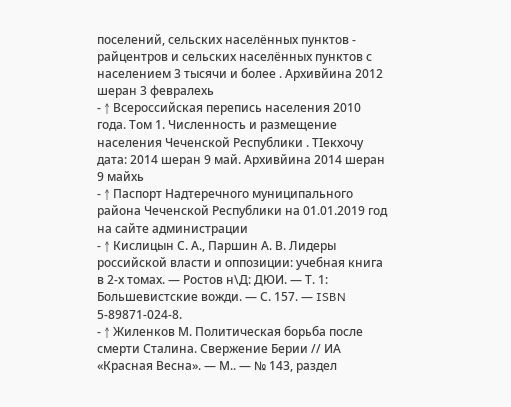поселений, сельских населённых пунктов - райцентров и сельских населённых пунктов с населением 3 тысячи и более . Архивйина 2012 шеран 3 февралехь
- ↑ Всероссийская перепись населения 2010 года. Том 1. Численность и размещение населения Чеченской Республики . ТӀекхочу дата: 2014 шеран 9 май. Архивйина 2014 шеран 9 майхь
- ↑ Паспорт Надтеречного муниципального района Чеченской Республики на 01.01.2019 год на сайте администрации
- ↑ Кислицын С. А., Паршин А. В. Лидеры российской власти и оппозиции: учебная книга в 2-х томах. — Ростов н\Д: ДЮИ. — Т. 1: Большевистские вожди. — С. 157. — ISBN 5-89871-024-8.
- ↑ Жиленков М. Политическая борьба после смерти Сталина. Свержение Берии // ИА «Красная Весна». — М.. — № 143, раздел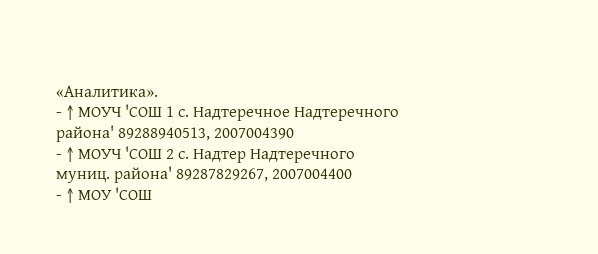«Аналитика».
- ↑ МОУЧ 'СОШ 1 с. Надтеречное Надтеречного района' 89288940513, 2007004390
- ↑ МОУЧ 'СОШ 2 с. Надтер Надтеречного муниц. района' 89287829267, 2007004400
- ↑ МОУ 'СОШ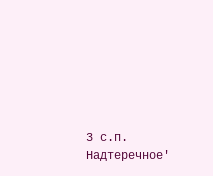3 с.п. Надтеречное'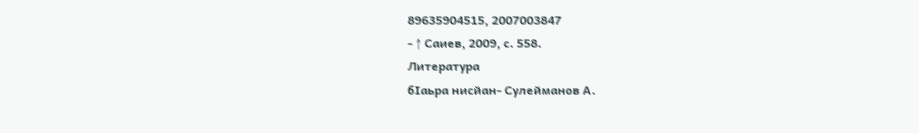89635904515, 2007003847
- ↑ Саиев, 2009, с. 558.
Литература
бӀаьра нисйан- Сулейманов А.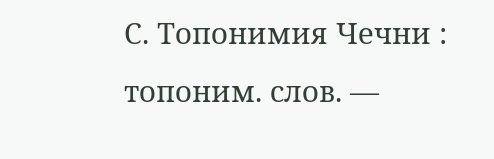С. Топонимия Чечни : топоним. слов. —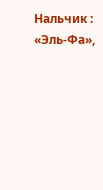Нальчик : «Эль-Фа»,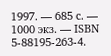1997. — 685 с. — 1000 экз. — ISBN 5-88195-263-4.